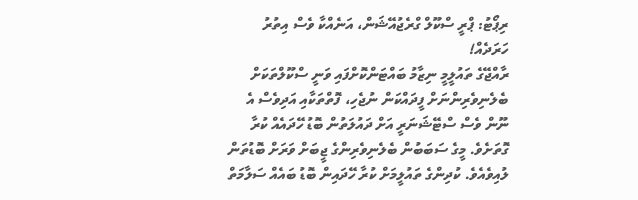ރިޕޯޓު: ޕްރީ ސްކޫލް ގްރެޖުއޭޝަން، އަނެއްކާ ވެސް އިތުރު ހަރަދެއް!
ރާއްޖޭގެ ތައުލީމީ ނިޒާމު ބައްޓަންކޮށްފައި ވަނީ ސްކޫލްތަކަށް ބެލެނިވެރިންނަށް ފީދައްކަން ނުޖެހި، ފޮތްތަކާއި އަދިވެސް އެ ނޫން ވެސް ސްޓޭޝަނަރީ އަށް ދައުލަތުން ބޮޑު ހޭދައެއް ކުރާ ގޮތަށެވެ. މީގެ ސަބަބުން ބެލެނިވެރިންގެ ޖީބަށް ވަރަށް ބޮޑުތަން ލުއިވެއެވެ. ކުދިންގެ ތައުލީމަށް ކުރާ ހޭދައިން ބޮޑު ބައެއް ސަލާމަތް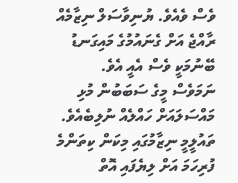ވެސް ވެއެވެ. ޔުނިވާސަލް ނިޒާމެއް ރާއްޖެ އަށް ގެނައުމުގެ މައިގަނޑު ބޭނުމަކީ ވެސް އެއީ އެވެ.
ނަމަވެސް މީގެ ސަބަބުން މުޅި މައްސަލައަށް ހައްލެއް ނުލިބެއެވެ. ތައުލީމީ ނިޒާމުގައި މިކަން ކިތަންމެ ފުރިހަމަ އަށް ލިޔެފައި އޮތް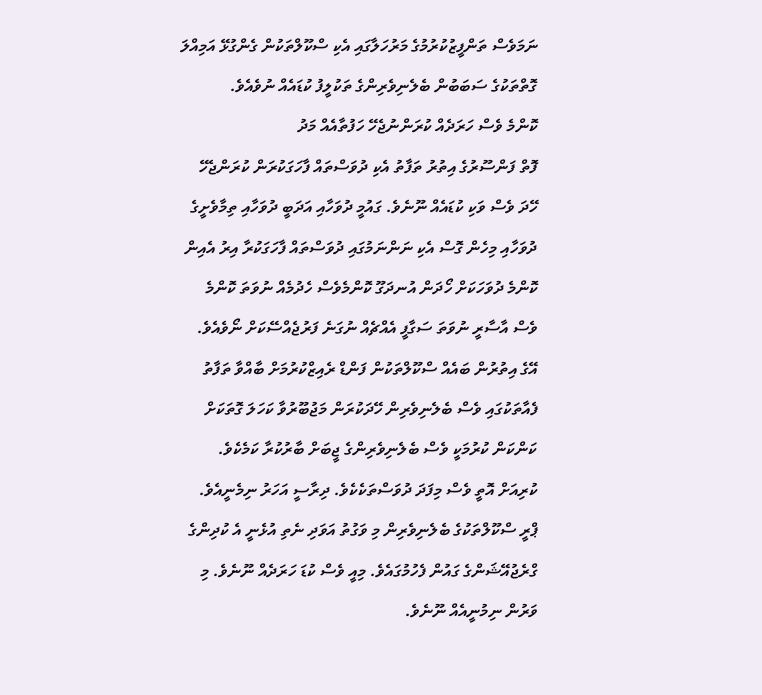ނަމަވެސް ތަންފީޒުކުރުމުގެ މަރުހަލާގައި އެކި ސްކޫލްތަކުން ގެންގުޅޭ އަމިއްލަ ގޮތްތަކުގެ ސަބަބުން ބެލެނިވެރިންގެ ތަކުލީފު ކުޑައެއް ނުވެއެވެ.
ކޮންމެ ވެސް ހަރަދެއް ކުރަންނުޖެހޭ ހަފުތާއެއް މަދު
ފޮތް ފަންސޫރުގެ އިތުރު ތަފާތު އެކި ދުވަސްތައް ފާހަގަކުރަން ކުރަންޖެހޭ ހޭދަ ވެސް ވަކި ކުޑައެއް ނޫނެވެ. ގައުމީ ދުވަހާއި އަދަބީ ދުވަހާއި ތިމާވެށީގެ ދުވަހާއި މިހެން ގޮސް އެކި ނަންނަމުގައި ދުވަސްތައް ފާހަގަކުރާ އިރު އެއިން ކޮންމެ ދުވަހަކަށް ހޯދަން އުނދަގޫ ކޮންމެވެސް ހެދުމެއް ނުވަތަ ކޮންމެ ވެސް އާސާރީ ނުވަތަ ސަގާފީ އެއްޗެއް ނުގަނެ ފަރުޖެއްސޭކަށް ނޯވެއެވެ. އޭގެ އިތުރުން ބައެއް ސްކޫލްތަކުން ފަންޑް ރެއިޒްކުރުމަށް ބާއްވާ ތަފާތު ފެއާތަކުގައި ވެސް ބެލެނިވެރިން ހޭދަކުރަން މަޖުބޫރުވާ ކަހަލަ ގޮތަކަށް ކަންކަން ކުރުމަކީ ވެސް ބެލެނިވެރިންގެ ޖީބަށް ބާރުކުރާ ކަމެކެވެ.
ކުރިއަށް އޮތީ ވެސް މިފަދަ ދުވަސްތަކެކެވެ. ދިރާސީ އަހަރު ނިމެނީއެވެ. ޕްރީ ސްކޫލްތަކުގެ ބެލެނިވެރިން މި ވަގުތު އަވަދި ނެތި އުޅެނީ އެ ކުދިންގެ ގްރެޖުއޭޝަންގެ ގައުން ފެހުމުގައެވެ. މިއީ ވެސް ކުޑަ ހަރަދެއް ނޫނެވެ. މި ވަރުން ނިމުނީއެއް ނޫނެވެ.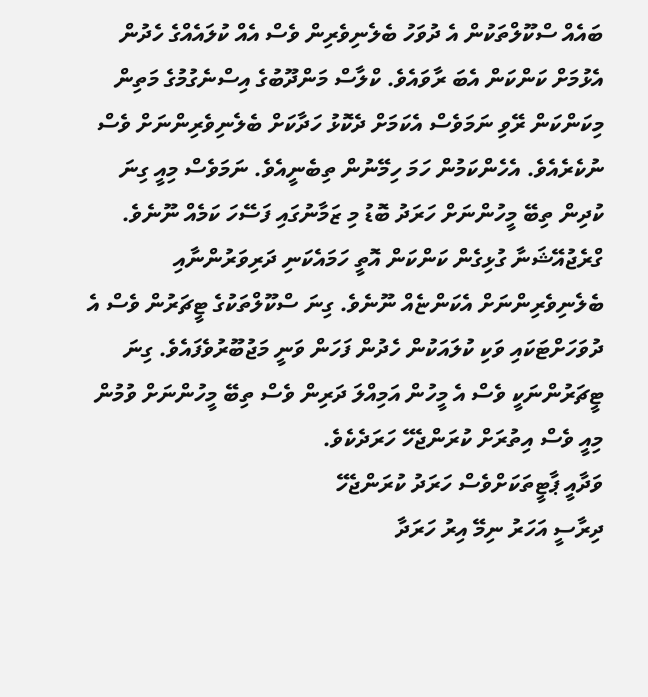ބައެއް ސްކޫލްތަކުން އެ ދުވަހު ބެލެނިވެރިން ވެސް އެއް ކުލައެއްގެ ހެދުން އެޅުމަށް ކަންކަން އެބަ ރާވައެވެ. ކްލާސް މަންދޫބުގެ އިސްނެގުމުގެ މަތިން މިކަންކަން ރޭވި ނަމަވެސް އެކަމަށް ދެކޮޅު ހަދާކަށް ބެލެނިވެރިންނަށް ވެސް ނުކެރެއެވެ. އެހެންކަމުން ހަމަ ހިމޭނުން ތިބެނީއެވެ. ނަމަވެސް މިއީ ގިނަ ކުދިން ތިބޭ މީހުންނަށް ހަރަދު ބޮޑު މި ޒަމާނުގައި ފަސޭހަ ކަމެއް ނޫނެވެ.
ގްރެޖުއޭޝަނާ ގުޅިގެން ކަންކަން އޮތީ ހަމައެކަނި ދަރިވަރުންނާއި ބެލެނިވެރިންނަށް އެކަންޏެއް ނޫނެވެ. ގިނަ ސްކޫލްތަކުގެ ޓީޗަރުން ވެސް އެ ދުވަހަށްޓަކައި ވަކި ކުލައަކުން ހެދުން ފަހަން ވަނީ މަޖުބޫރުވެފައެވެ. ގިނަ ޓީޗަރުންނަކީ ވެސް އެ މީހުން އަމިއްލަ ދަރިން ވެސް ތިބޭ މީހުންނަށް ވުމުން މިއީ ވެސް އިތުރަށް ކުރަންޖެހޭ ހަރަދެކެވެ.
ވަދާއީ ޕާޓީތަކަށްވެސް ހަރަދު ކުރަންޖެހޭ
ދިރާސީ އަހަރު ނިމޭ އިރު ހަރަދާ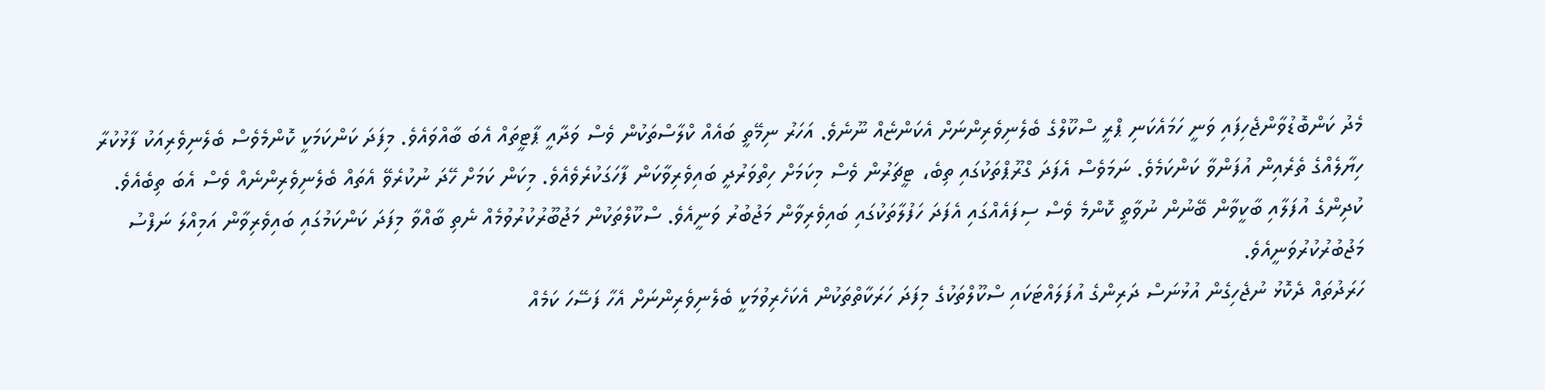މެދު ކަންބޮޑުވާންޖެހިފައި ވަނީ ހަމައެކަނި ޕްރީ ސްކޫލްގެ ބެލެނިވެރިންނަށް އެކަންޏެއް ނޫނެވެ. އަހަރު ނިމޭތީ ބައެއް ކްލާސްތަކުން ވެސް ވަދާއީ ޕާޓީތައް އެބަ ބާއްވައެވެ. މިފަދަ ކަންކަމަކީ ކޮންމެވެސް ބެލެނިވެރިއަކު ފާޅުކުރާ ހިޔާލެއްގެ ތެރެއިން އުފަންވާ ކަންކަމެވެ. ނަމަވެސް އެފަދަ ގްރޫޕްތަކުގައި ތިބެ، ޓީޗަރުން ވެސް މިކަމަށް ހިތްވަރުދީ ބައިވެރިވާކަން ފާހަގަކުރެވެއެވެ. މިކަން ކަމަށް ހޭދަ ނުކުރެވޭ އެތައް ބެލެނިވެރިންނެއް ވެސް އެބަ ތިބެއެވެ. ކުދިންގެ އުފަލާއި ބާކީވާން ބޭނުން ނުވާތީ ކޮންމެ ވެސް ސިފައެއްގައި އެފަދަ ހަފުލާތަކުގައި ބައިވެރިވާން މަޖުބުރު ވަނީއެވެ. ސްކޫލްތަކުން މަޖުބޫރުކުރުވުމެއް ނެތި ބާއްވާ މިފަދަ ކަންކަމުގައި ބައިވެރިވާން އަމިއްލަ ނަފްސު މަޖުބުރުކުރުވަނީއެވެ.
ހަރަދުތައް ދެކޮޅު ނުޖެހިގެން އުޅުނަސް ދަރިންގެ އުފަލައްޓަކައި ސްކޫލްތަކުގެ މިފަދަ ހަރަކާތްތަކުން އެކަހެރިވުމަކީ ބެލެނިވެރިންނަށް އެހާ ފަސޭހަ ކަމެއް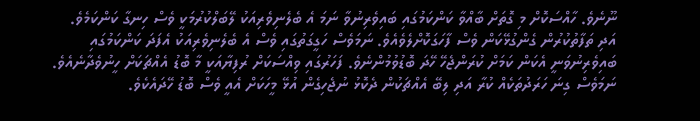ނޫނެވެ. ހާއްސަކޮށް މި ގޮތަށް ބާއްވާ ކަންކަމުގައި ބައިވެރިނުވާ ނަމަ އެ ބެލެނިވެރިއަކު ލޭބަލްކުރުމަކީ ވެސް ހިނގާ ކަންކަމެވެ. އަދި ތަފާތުކުރުން ގެންގުޅޭކަން ވެސް ފާހަގަކޮށްލެވެއެވެ. ނަމަވެސް ހަގީގަތުގައި ވެސް އެ ބެލެނިވެރިއަކު އެފަދަ ކަންކަމުގައި ބައިވެރިނުވަނީ އެކަން ކަމަށް ކުރަންޖެހޭ ހޭދަ ބޮޑުވުމުންނެވެ. ފަހަރުގައި ވިއްސަކަށް ރުފިޔާއަކީ މާ ބޮޑު އެއްޗަކަށް ހީނުވެދާނެއެވެ. ނަމަވެސް ގިނަ ހަރަދުތަކެއް ކުރާ އަދި ލިބޭ އެއްޗަކުން ދެކޮޅު ނުޖެހިގެން އުޅޭ މީހަކަށް އެއީ ވެސް ބޮޑު ހޭދައެކެވެ.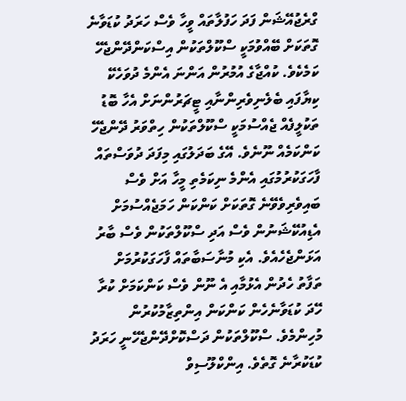ގްރެޖުއޭޝަން ފަދަ ހަފުލާތައް ވީހާ ވެސް ހަރަދު ކުޑަވާނެ ގޮތަކަށް ބޭއްވުމަކީ ސްކޫލްތަކުން އިސްކަންދޭންޖެހޭ ކަމެކެވެ. ކުއްޖާގެ އުމުރުން އަންނަ އެންމެ ދުވަހެކޭ ކިޔާފައި ބެލެނިވެރިންނާއި ޓީޗަރުންނަށް އެހާ ބޮޑު ތަކުލީފެއް ޖެއްސުމަކީ ސްކޫލްތަކުން ހިތްވަރު ދޭންޖެހޭ ކަންކަމެއް ނޫނެވެ. އޭގެ ބަދަލުގައި މިފަދަ ދުވަސްތައް ފާހަގަކުރުމުގައި އެންމެ ނިކަމެތި މީހާ އަށް ވެސް ބައިވެރިވެވޭނެ ގޮތަކަށް ކަންކަން ހަމަޖެއްސުމަށް އެޑިއުކޭޝަނުން ވެސް އަދި ސްކޫލްތަކުން ވެސް ބާރު އަޅަންޖެހެއެވެ. އެކި މުނާސަބާތައް ފާހަގަކުރުމަށް ތަފާތު ހެދުން އެޅުމާއި އެ ނޫން ވެސް ކަންކަމަށް ކުރާ ހޭދަ ކުޑަވާނެހެން ކަންކަން އިންތިޒާމުކުރުން މުހިންމެވެ. ސްކޫލްތަކުން ދަސްކޮށްދޭންޖެހޭނީ ހަރަދު ކުޑަކުރާނެ ގޮތެވެ. އިންކްލޫސިވް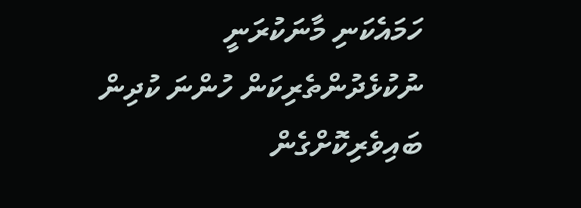ހަމައެކަނި މާނަކުރަނީ ނުކުޅެދުންތެރިކަން ހުންނަ ކުދިން ބައިވެރިކޮށްގެން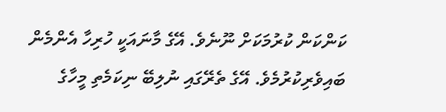ކަންކަން ކުރުމަކަށް ނޫނެވެ. އޭގެ މާނައަކީ ހުރިހާ އެންމެން ބައިވެރިކުރުމެވެ. އޭގެ ތެރޭގައި ނުލިބޭ ނިކަމެތި މީހާގެ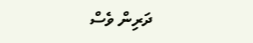ދަރިން ވެސް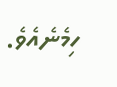ހިމެނެއެވެ.